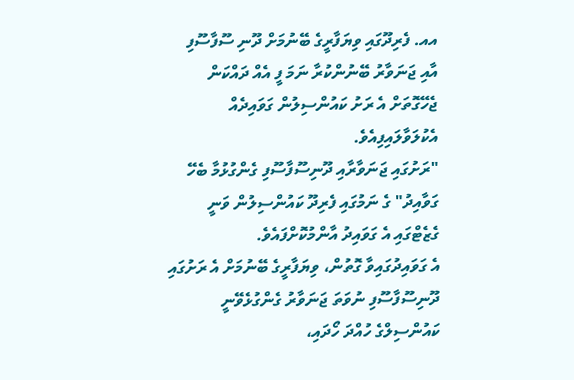އއ. ފެރިދޫގައި ވިޔަފާރީގެ ބޭނުމަށް ދޫނި ސޫފާސޫފި އާއި ޖަނަވާރު ބޭނުންކުރާ ނަމަ ފީ އެއް ދައްކަން ޖެހޭގޮތަށް އެ ރަށު ކައުންސިލުން ގަވައިދެއް އެކުލަވާލައިފިއެވެ.
"ރަށުގައި ޖަނަވާރާއި ދޫނިސޫފާސޫފި ގެންގުޅުމާ ބެހޭ ގަވާއިދު" ގެ ނަމުގައި ފެރިދޫ ކައުންސިލުން ވަނީ ގެޒެޓްގައި އެ ގަވައިދު އާންމުކޮށްފައެވެ.
އެ ގަވައިދުގައިވާ ގޮތުން، ވިޔަފާރީގެ ބޭނުމަށް އެ ރަށުގައި ދޫނިސޫފާސޫފި ނުވަތަ ޖަނަވާރު ގެންގުޅެވޭނީ ކައުންސިލްގެ ހުއްދަ ހޯދައި،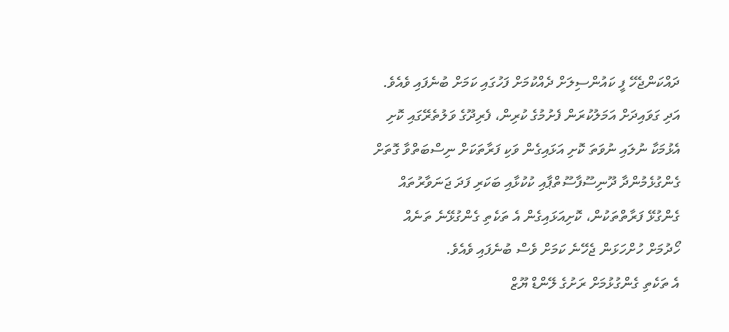ދައްކަންޖެހޭ ފީ ކައުންސިލަށް ދެއްކުމަށް ފަހުގައި ކަމަށް ބުނެފައި ވެއެވެ.
އަދި ގަވައިދަށް އަމަލުކުރަން ފެށުމުގެ ކުރިން، ފެރިދޫގެ ވަލުތެރޭގައި ކޮށި އެޅުމަކާ ނުލައި ނުވަތަ ކޮށި އަޅައިގެން ވަކި ފަރާތަކަށް ނިސްބަތްވާ ގޮތަށް ގެންގުޅެމުންދާ ދޫނިސޫފާސޫތްޕާއި ކުކުޅާއި ބަކަރި ފަދަ ޖަނަވާރުތައް ގެންގުޅޭ ފަރާތްތަކުން، ކޮށިއަޅައިގެން އެ ތަކެތި ގެންގުޅޭނެ ތަނެއް ހޯދުމަށް ހުށްހަޅަން ޖެހޭނެ ކަމަށް ވެސް ބުނެފައި ވެއެވެ.
އެ ތަކެތި ގެންގުޅުމަށް ރަށުގެ ލޭންޑް ޔޫޒް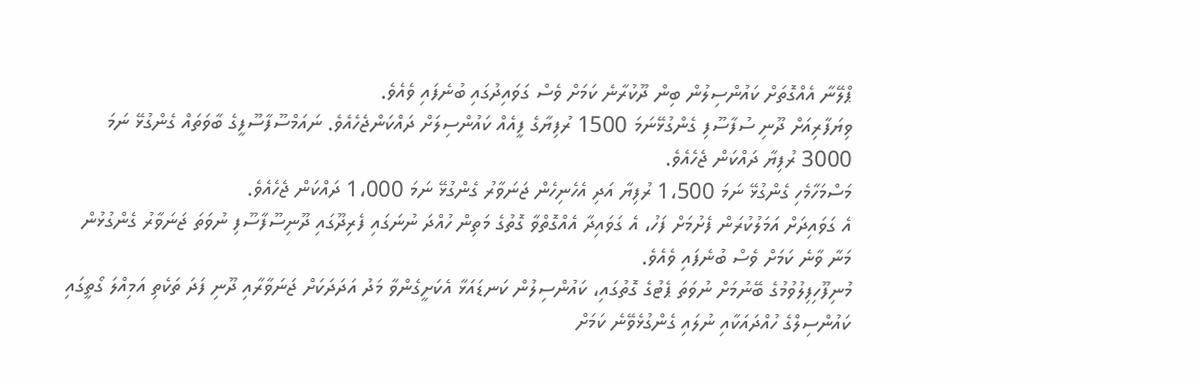ޕްލޭނާ އެއްގޮތަށް ކައުންސިލުން ބިން ދޫކުރާނެ ކަމަށް ވެސް ގަވައިދުގައި ބުނެފައި ވެއެވެ.
ވިޔަފާރިއަށް ދޫނި ސުފާސޫފި ގެންގުޅޭނަމަ 1500 ރުފިޔާގެ ފީއެއް ކައުންސިލަށް ދައްކަންޖެހެއެވެ. ނައަމްސޫފާސޫފީގެ ބާވަތައް ގެންގުޅޭ ނަމަ 3000 ރުފިޔާ ދައްކަން ޖެހެއެވެ.
މަސްމަހާމެހި ގެންގުޅޭ ނަމަ 1،500 ރުފިޔާ އަދި އެހެނިހެން ޖަނަވާރު ގެންގުޅޭ ނަމަ 1،000 ދައްކަން ޖެހެއެވެ.
އެ ގަވައިދަށް އަމަލުކުރަން ފެށުމަށް ފަހު، އެ ގަވައިދާ އެއްގޮތްވާ ގޮތުގެ މަތިން ހުއްދަ ނުނަގައި ފެރިދޫގައި ދޫނިސޫފާސޫފި ނުވަތަ ޖަނަވާރު ގެންގުޅުން މަނާ ވާނެ ކަމަށް ވެސް ބުނެފައި ވެއެވެ.
މުނިފޫހިފިލުވުމުގެ ބޭނުމަށް ނުވަތަ ޕެޓުގެ ގޮތުގައި، ކައުންސިލުން ކަނޑައަޅާ އެކަށީގެންވާ މަދު އަދަދަކަށް ޖަނަވާރާއި ދޫނި ފަދަ ތަކެތި އަމިއްލަ ގޯތީގައި ކައުންސިލްގެ ހުއްދައަކާއި ނުލައި ގެންގުޅެވޭނެ ކަމަށް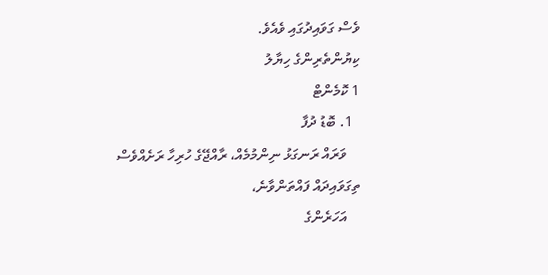ވެސް ގަވައިދުގައި ވެއެވެ.
ކިޔުންތެރިންގެ ހިޔާލު
1 ކޮމެންޓް
  1. ބޮޑު ދުފާ
    ވަރައް ރަނގަޅު ނިންމުމެއް، ރާއްޖޭގެ ހުރިހާ ރަށެއްވެސް ތިގަވައިދައް ފައްތަންވާނެ،
    އަހަރެންގެ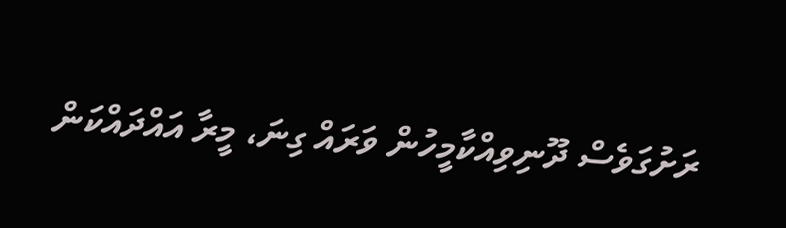ރަށުގަވެސް ދޫނިވިއްކާމީހުން ވަރައް ގިނަ، މީރާ އައްދައްކަން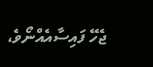ޖެހޭ ފައިސާއެއްނޯވެ،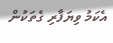އެކަމު ވިޔަފާރި ގެތަކުން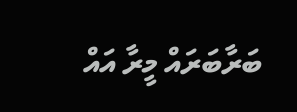ބަރާބަރައް މީރާ އައް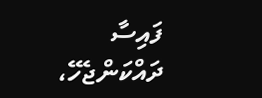ފައިސާ ދައްކަންޖެހޭ،